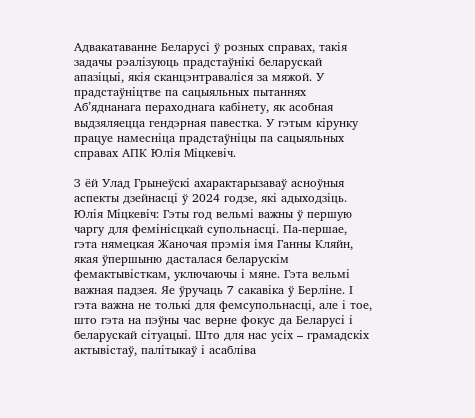Адвакатаванне Беларусі ў розных справах, такія задачы рэалізуюць прадстаўнікі беларускай апазіцыі, якія сканцэнтраваліся за мяжой. У прадстаўніцтве па сацыяльных пытаннях Аб’яднанага пераходнага кабінету, як асобная выдзяляецца гендэрная павестка. У гэтым кірунку працуе намесніца прадстаўніцы па сацыяльных справах АПК Юлія Міцкевіч.

З ёй Улад Грынеўскі ахарактарызаваў асноўныя аспекты дзейнасці ў 2024 годзе, які адыходзіць.
Юлія Міцкевіч: Гэты год вельмі важны ў першую чаргу для фемінісцкай супольнасці. Па-першае, гэта нямецкая Жаночая прэмія імя Ганны Кляйн, якая ўпершыню дасталася беларускім фемактывісткам, уключаючы і мяне. Гэта вельмі важная падзея. Яе ўручаць 7 сакавіка ў Берліне. І гэта важна не толькі для фемсупольнасці, але і тое, што гэта на пэўны час верне фокус да Беларусі і беларускай сітуацыі. Што для нас усіх – грамадскіх актывістаў, палітыкаў і асабліва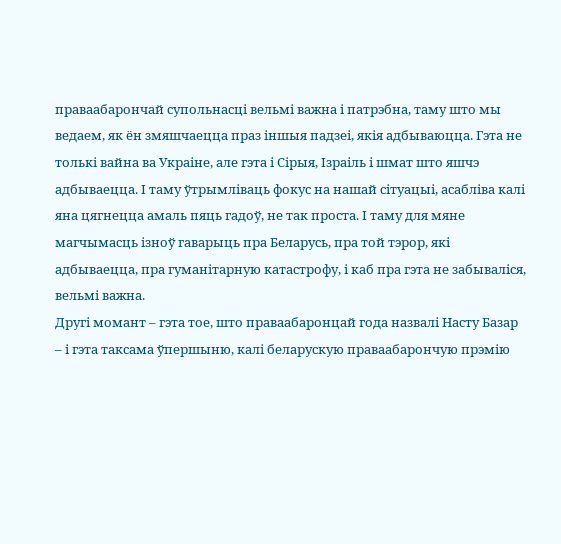праваабарончай супольнасці вельмі важна і патрэбна, таму што мы ведаем, як ён змяшчаецца праз іншыя падзеі, якія адбываюцца. Гэта не толькі вайна ва Украіне, але гэта і Сірыя, Ізраіль і шмат што яшчэ адбываецца. І таму ўтрымліваць фокус на нашай сітуацыі, асабліва калі яна цягнецца амаль пяць гадоў, не так проста. І таму для мяне магчымасць ізноў гаварыць пра Беларусь, пра той тэрор, які адбываецца, пра гуманітарную катастрофу, і каб пра гэта не забываліся, вельмі важна.
Другі момант – гэта тое, што праваабаронцай года назвалі Насту Базар – і гэта таксама ўпершыню, калі беларускую праваабарончую прэмію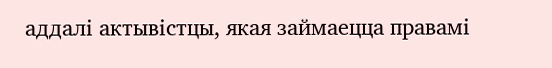аддалі актывістцы, якая займаецца правамі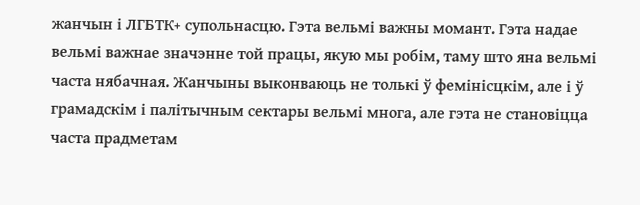жанчын і ЛГБТК+ супольнасцю. Гэта вельмі важны момант. Гэта надае вельмі важнае значэнне той працы, якую мы робім, таму што яна вельмі часта нябачная. Жанчыны выконваюць не толькі ў фемінісцкім, але і ў грамадскім і палітычным сектары вельмі многа, але гэта не становіцца часта прадметам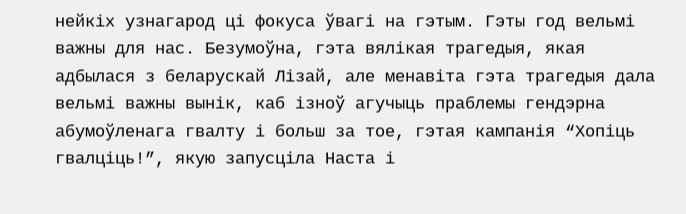нейкіх узнагарод ці фокуса ўвагі на гэтым. Гэты год вельмі важны для нас. Безумоўна, гэта вялікая трагедыя, якая адбылася з беларускай Лізай, але менавіта гэта трагедыя дала вельмі важны вынік, каб ізноў агучыць праблемы гендэрна абумоўленага гвалту і больш за тое, гэтая кампанія “Хопіць гвалціць!”, якую запусціла Наста і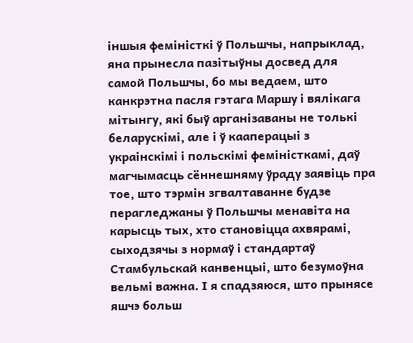іншыя феміністкі ў Польшчы, напрыклад, яна прынесла пазітыўны досвед для самой Польшчы, бо мы ведаем, што канкрэтна пасля гэтага Маршу і вялікага мітынгу, які быў арганізаваны не толькі беларускімі, але і ў кааперацыі з украінскімі і польскімі феміністкамі, даў магчымасць сённешняму ўраду заявіць пра тое, што тэрмін згвалтаванне будзе перагледжаны ў Польшчы менавіта на карысць тых, хто становіцца ахвярамі, сыходзячы з нормаў і стандартаў Стамбульскай канвенцыі, што безумоўна вельмі важна. І я спадзяюся, што прынясе яшчэ больш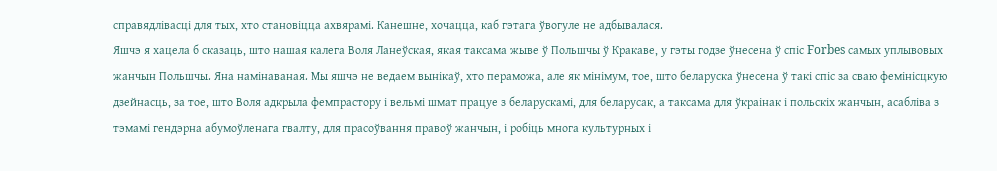справядлівасці для тых, хто становіцца ахвярамі. Канешне, хочацца, каб гэтага ўвогуле не адбывалася.
Яшчэ я хацела б сказаць, што нашая калега Воля Ланеўская, якая таксама жыве ў Польшчы ў Кракаве, у гэты годзе ўнесена ў спіс Forbes самых уплывовых жанчын Польшчы. Яна намінаваная. Мы яшчэ не ведаем вынікаў, хто пераможа, але як мінімум, тое, што беларуска ўнесена ў такі спіс за сваю фемінісцкую дзейнасць, за тое, што Воля адкрыла фемпрастору і вельмі шмат працуе з беларускамі, для беларусак, а таксама для ўкраінак і польскіх жанчын, асабліва з тэмамі гендэрна абумоўленага гвалту, для прасоўвання правоў жанчын, і робіць многа культурных і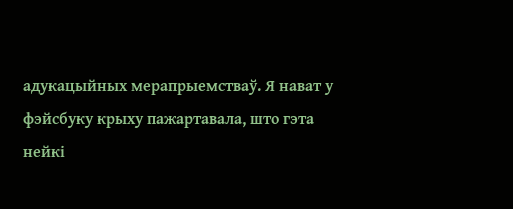адукацыйных мерапрыемстваў. Я нават у фэйсбуку крыху пажартавала, што гэта нейкі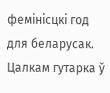фемінісцкі год для беларусак.
Цалкам гутарка ў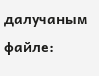далучаным файле: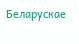Беларускае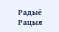Радыё Рацыя